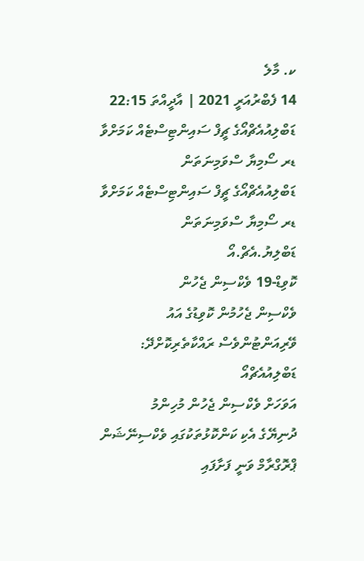ކ. މާލެ
14 ފެބްރުއަރީ 2021 | އާދީއްތަ 22:15
ޑަބްލިއުއެޗްއޯގެ ޗީފް ސައިންޓިސްޓެއް ކަމަށްވާ ޑރ ސޯމިޔާ ސްވަމިނަތަން
ޑަބްލިއުއެޗްއޯގެ ޗީފް ސައިންޓިސްޓެއް ކަމަށްވާ ޑރ ސޯމިޔާ ސްވަމިނަތަން
ޑަބްލިޔު.އެޗް.އޯ
ކޮވިޑް-19 ވެކްސިން ޖެހުން
ވެކްސިން ޖެހުމުން ކޮވިޑުގެ އައު ވޭރިއަންޓުންވެސް ރައްކާތެރިކޮށްދޭ: ޑަބްލިއުއެޗްއޯ
އަވަހަށް ވެކްސިން ޖެހުން މުހިންމު
ދުނިޔޭގެ އެކި ކަންކޮޅުތަކުގައި ވެކްސިނޭޝަން ޕްރޮގްރާމް ވަނީ ފަށާފައި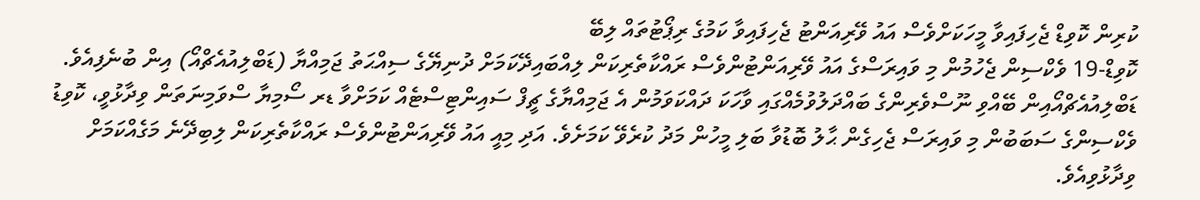ކުރިން ކޮވިޑް ޖެހިފައިވާ މީހަކަށްވެސް އައު ވޭރިއަންޓު ޖެހިފައިވާ ކަމުގެ ރިޕޯޓުތައް ލިބޭ
ކޮވިޑް-19 ވެކްސިން ޖެހުމުން މި ވައިރަސްގެ އައު ވޭރިއަންޓުންވެސް ރައްކާތެރިކަން ލިއްބައިދޭކަމަށް ދުނިޔޭގެ ސިއްޙަތު ޖަމިއްޔާ (ޑަބްލިއުއެޗްއޯ) އިން ބުނެފިއެވެ.
ޑަބްލިއުއެޗްއޯއިން ބޭއްވި ނޫސްވެރިންގެ ބައްދަލުވުމެއްގައި ވާހަކަ ދައްކަވަމުން އެ ޖަމިއްޔާގެ ޗީފް ސައިންޓިސްޓެއް ކަމަށްވާ ޑރ ސޯމިޔާ ސްވަމިނަތަން ވިދާޅުވީ، ކޮވިޑު ވެކްސިންގެ ސަބަބުން މި ވައިރަސް ޖެހިގެން ޙާލު ބޮޑުވާ ބަލި މީހުން މަދު ކުރެވޭ ކަމަށެވެ. އަދި މިއީ އައު ވޭރިއަންޓުންވެސް ރައްކާތެރިކަން ލިބިދޭނެ މަގެއްކަމަށް ވިދާޅުވިއެވެ.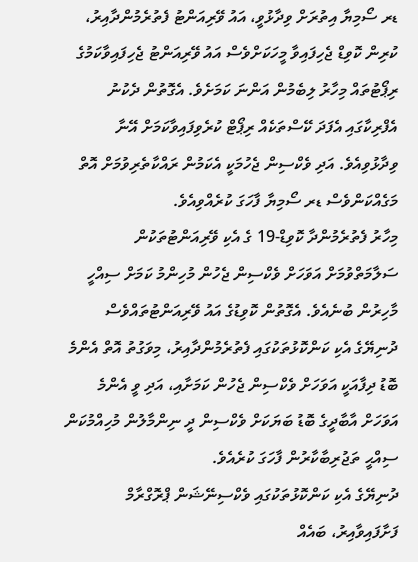ޑރ ސޯމިޔާ އިތުރަށް ވިދާޅުވީ، އައު ވޭރިއަންޓު ފެތުރެމުންދާއިރު، ކުރިން ކޮވިޑް ޖެހިފައިވާ މީހަކަށްވެސް އައު ވޭރިއަންޓު ޖެހިފައިވާކަމުގެ ރިޕޯޓުތައް މިހާރު ލިބެމުން އަންނަ ކަމަށެވެ. އެގޮތުން ދެކުނު އެފްރިކާގައި އެފަދަ ކޭސްތަކެއް ރިޕޯޓް ކުރެވިފައިވާކަމަށް އޭނާ ވިދާޅުވިއެވެ. އަދި ވެކްސިން ޖެހުމަކީ އެކަމުން ރައްކާތެރިވުމަށް އޮތް މަގެއްކަންވެސް ޑރ ސޯމިޔާ ފާހަގަ ކުރެއްވިއެވެ.
މިހާރު ފެތުރެމުންދާ ކޮވިޑް-19 ގެ އެކި ވޭރިއަންޓުތަކުން ސަލާމަތްވުމަށް އަވަހަށް ވެކްސިން ޖެހުން މުހިންމު ކަމަށް ސިއްހީ މާހިރުން ބުނެއެވެ. އެގޮތުން ކޮވިޑުގެ އައު ވޭރިއަންޓުތައްވެސް ދުނިޔޭގެ އެކި ކަންކޮޅުތަކުގައި ފެތުރެމުންދާއިރު، މިވަގުތު އޮތް އެންމެ ބޮޑު ދިފާއަކީ އަވަހަށް ވެކްސިން ޖެހުން ކަމަށާއި، އަދި ވީ އެންމެ އަވަހަށް އާބާދީގެ ބޮޑު ބަޔަކަށް ވެކްސިން ދީ ނިންމާލުން މުހިއްމުކަން ސިއްޙީ ތަޖުރިބާކާރުން ފާހަގަ ކުރެއެވެ.
ދުނިޔޭގެ އެކި ކަންކޮޅުތަކުގައި ވެކްސިނޭޝަން ޕްރޮގްރާމް ފަށާފައިވާއިރު، ބައެއް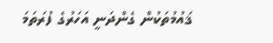ޤައުމުތަކުން ގެންދަނީ އަހަރުގެ ފުރަތަމަ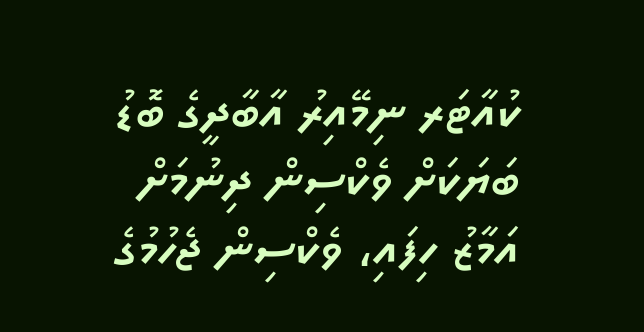ކުއާޓަރ ނިމޭއިރު އާބާދީގެ ބޮޑު ބަޔަކަށް ވެކްސިން ދިނުމަށް އަމާޒު ހިފައި، ވެކްސިން ޖެހުމުގެ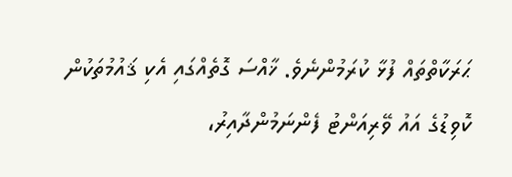ޙަރަކާތްތައް ފުޅާ ކުރަމުންނެވެ. ޚާއްސަ ގޮތެއްގައި އެކި ޤައުމުތަކުން ކޮވިޑުގެ އައު ވޭރިއަންޓު ފެންނަމުންދާއިރު،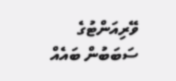ވޭރިއަންޓުގެ ސަބަބުން ބައެއް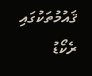ޤައުމުތަކުގައި ރެކޯޑު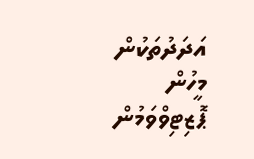އަދަދުތަކުން މީހުން ޕޮޒިޓިވްވަމުން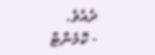ދެއެވެ.
- ކޮމެންޓް